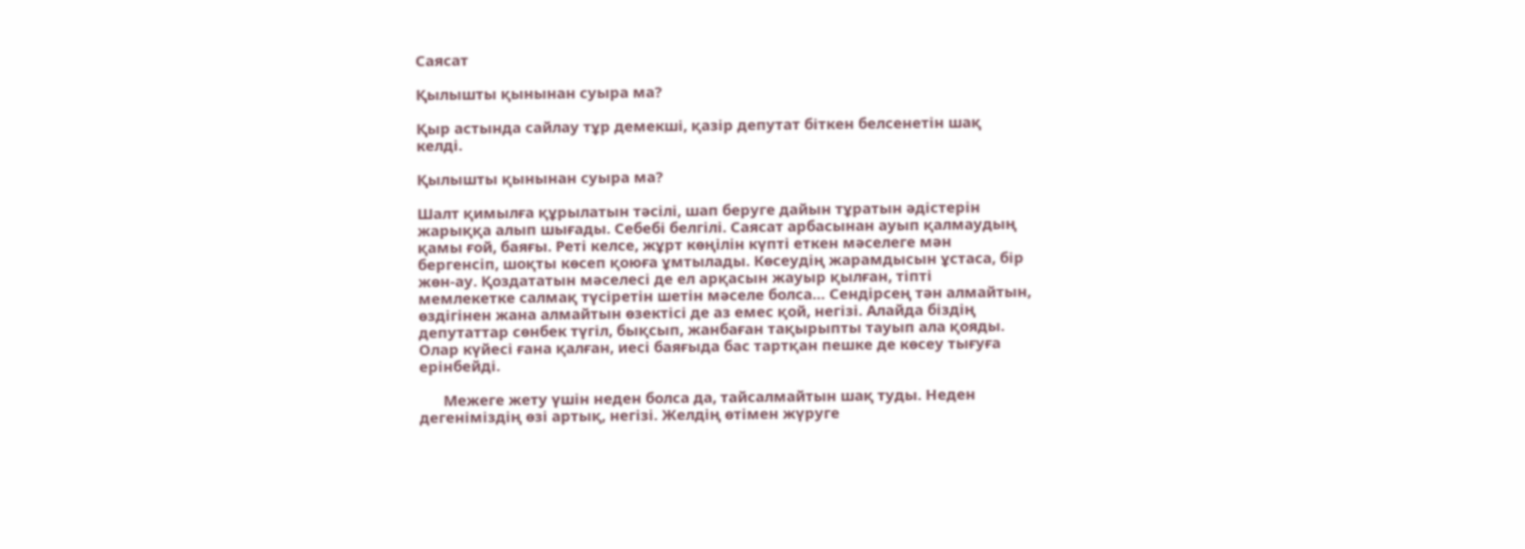Саясат

Қылышты қынынан суыра ма?

Қыр астында сайлау тұр демекші, қазір депутат біткен белсенетін шақ келді.

Қылышты қынынан суыра ма?

Шалт қимылға құрылатын тәсілі, шап беруге дайын тұратын әдістерін жарыққа алып шығады. Себебі белгілі. Саясат арбасынан ауып қалмаудың қамы ғой, баяғы. Реті келсе, жұрт көңілін күпті еткен мәселеге мән бергенсіп, шоқты көсеп қоюға ұмтылады. Көсеудің жарамдысын ұстаса, бір жөн-ау. Қоздататын мәселесі де ел арқасын жауыр қылған, тіпті мемлекетке салмақ түсіретін шетін мәселе болса… Сендірсең тән алмайтын, өздігінен жана алмайтын өзектісі де аз емес қой, негізі. Алайда біздің депутаттар сөнбек түгіл, бықсып, жанбаған тақырыпты тауып ала қояды. Олар күйесі ғана қалған, иесі баяғыда бас тартқан пешке де көсеу тығуға ерінбейді.

      Межеге жету үшін неден болса да, тайсалмайтын шақ туды. Неден дегеніміздің өзі артық, негізі. Желдің өтімен жүруге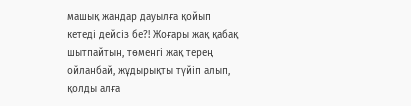машық жандар дауылға қойып кетеді дейсіз бе?! Жоғары жақ қабақ шытпайтын, төменгі жақ терең ойланбай, жұдырықты түйіп алып, қолды алға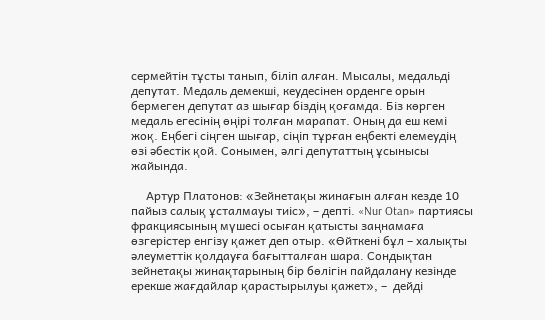сермейтін тұсты танып, біліп алған. Мысалы, медальді депутат. Медаль демекші, кеудесінен орденге орын бермеген депутат аз шығар біздің қоғамда. Біз көрген медаль егесінің өңірі толған марапат. Оның да еш кемі жоқ. Еңбегі сіңген шығар, сіңіп тұрған еңбекті елемеудің өзі әбестік қой. Сонымен, әлгі депутаттың ұсынысы жайында.

     Артур Платонов: «Зейнетақы жинағын алған кезде 10 пайыз салық ұсталмауы тиіс», – депті. «Nur Otan» партиясы фракциясының мүшесі осыған қатысты заңнамаға өзгерістер енгізу қажет деп отыр. «Өйткені бұл – халықты әлеуметтік қолдауға бағытталған шара. Сондықтан зейнетақы жинақтарының бір бөлігін пайдалану кезінде ерекше жағдайлар қарастырылуы қажет», –  дейді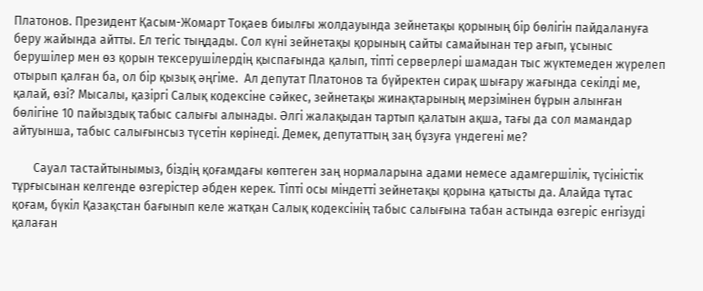Платонов. Президент Қасым-Жомарт Тоқаев биылғы жолдауында зейнетақы қорының бір бөлігін пайдалануға беру жайында айтты. Ел тегіс тыңдады. Сол күні зейнетақы қорының сайты самайынан тер ағып, ұсыныс берушілер мен өз қорын тексерушілердің қыспағында қалып, тіпті серверлері шамадан тыс жүктемеден жүрелеп отырып қалған ба, ол бір қызық әңгіме.  Ал депутат Платонов та бүйректен сирақ шығару жағында секілді ме, қалай, өзі? Мысалы, қазіргі Салық кодексіне сәйкес, зейнетақы жинақтарының мерзімінен бұрын алынған бөлігіне 10 пайыздық табыс салығы алынады. Әлгі жалақыдан тартып қалатын ақша, тағы да сол мамандар айтуынша, табыс салығынсыз түсетін көрінеді. Демек, депутаттың заң бұзуға үндегені ме?

       Сауал тастайтынымыз, біздің қоғамдағы көптеген заң нормаларына адами немесе адамгершілік, түсіністік тұрғысынан келгенде өзгерістер әбден керек. Тіпті осы міндетті зейнетақы қорына қатысты да. Алайда тұтас қоғам, бүкіл Қазақстан бағынып келе жатқан Салық кодексінің табыс салығына табан астында өзгеріс енгізуді қалаған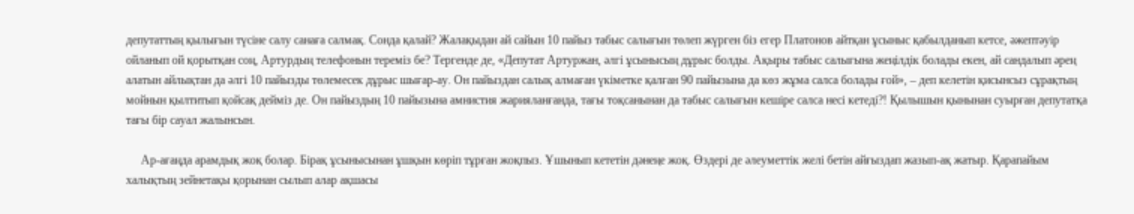депутаттың қылығын түсіне салу санаға салмақ. Сонда қалай? Жалақыдан ай сайын 10 пайыз табыс салығын төлеп жүрген біз егер Платонов айтқан ұсыныс қабылданып кетсе, әжептәуір ойланып ой қорытқан соң, Артурдың телефонын тереміз бе? Тергенде де, «Депутат Артуржан, әлгі ұсынысың дұрыс болды. Ақыры табыс салығына жеңілдік болады екен, ай сандалып әрең алатын айлықтан да әлгі 10 пайызды төлемесек дұрыс шығар-ау. Он пайыздан салық алмаған үкіметке қалған 90 пайызына да көз жұма салса болады ғой», – деп келетін қисынсыз сұрақтың мойнын қылтитып қойсақ дейміз де. Он пайыздың 10 пайызына амнистия жарияланғанда, тағы тоқсанынан да табыс салығын кешіре салса несі кетеді?! Қылышын қынынан суырған депутатқа тағы бір сауал жалынсын.

     Ар-ағаңда арамдық жоқ болар. Бірақ ұсынысынан ұшқын көріп тұрған жоқпыз. Ұшынып кететін дәнеңе жоқ. Өздері де әлеуметтік желі бетін айғыздап жазып-ақ жатыр. Қарапайым халықтың зейнетақы қорынан сылып алар ақшасы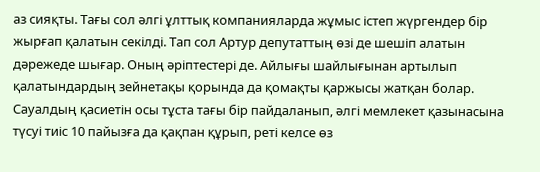аз сияқты. Тағы сол әлгі ұлттық компанияларда жұмыс істеп жүргендер бір жырғап қалатын секілді. Тап сол Артур депутаттың өзі де шешіп алатын дәрежеде шығар. Оның әріптестері де. Айлығы шайлығынан артылып қалатындардың зейнетақы қорында да қомақты қаржысы жатқан болар. Сауалдың қасиетін осы тұста тағы бір пайдаланып, әлгі мемлекет қазынасына түсуі тиіс 10 пайызға да қақпан құрып, реті келсе өз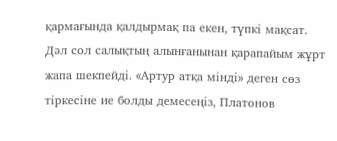қармағында қалдырмақ па екен, түпкі мақсат. Дәл сол салықтың алынғанынан қарапайым жұрт жапа шекпейді. «Артур атқа мінді» деген сөз тіркесіне ие болды демесеңіз, Платонов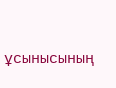ұсынысының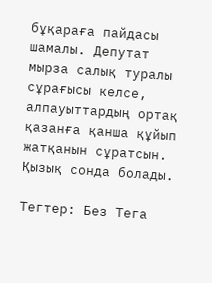бұқараға пайдасы шамалы. Депутат мырза салық туралы сұрағысы келсе, алпауыттардың ортақ қазанға қанша құйып жатқанын сұратсын. Қызық сонда болады.

Тегтер: Без Тега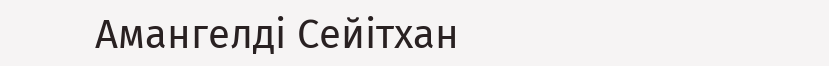Амангелді Сейітхан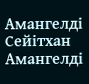Амангелді Сейітхан Амангелді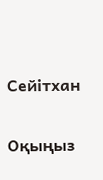Сейітхан

Оқыңыз